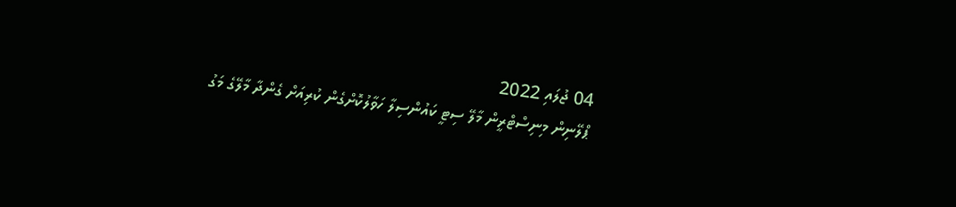04 ޖުލައި 2022
ޕްލޭނިން މިނިސްޓްރީން މާލޭ ސިޓީ ކައުންސިލާ ހަވާލުކޮށްގެން ކުރިއަށް ގެންދާ މާލޭގެ މަގު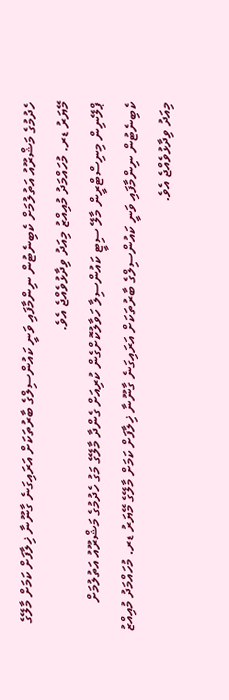ހެދުމުގެ މަޝްރޫއު އަތުލުމަށް ކެބިނެޓުން ނިންމާފައި ވަނީ ކައުންސިލްގެ ބާރުތަކަށް އަރައިގަނެ ގާނޫނާ ޚިލާފަށް ކަމަށް މާލޭގެ މޭޔަރު ޑރ. މުހައްމަދު މުއިއްޒު މިއަދު ވިދާޅުވެއްޖެ އެވެ.
ޕްލޭނިން މިނިސްޓްރީން މާލޭ ސިޓީ ކައުންސިލާ ހަވާލުކޮށްގެން ކުރިއަށް ގެންދާ މާލޭގެ މަގު ހެދުމުގެ މަޝްރޫއު އަތުލުމަށް ކެބިނެޓުން ނިންމާފައި ވަނީ ކައުންސިލްގެ ބާރުތަކަށް އަރައިގަނެ ގާނޫނާ ޚިލާފަށް ކަމަށް މާލޭގެ މޭޔަރު ޑރ. މުހައްމަދު މުއިއްޒު މިއަދު ވިދާޅުވެއްޖެ އެވެ.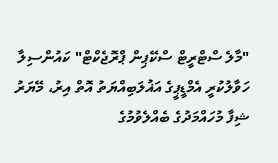"މާލެ ސްޓްރީޓް ސްކޭޕިން ޕްރޮޖެކްޓް" ކައުންސިލާ ހަވާލުކުރީ އެމްޑީޕީގެ އަޣުލަބިއްޔަތު އޮތް އިރު، މޭޔަރު ޝިފާ މުހައްމަދުގެ ބެއްލެވުމުގެ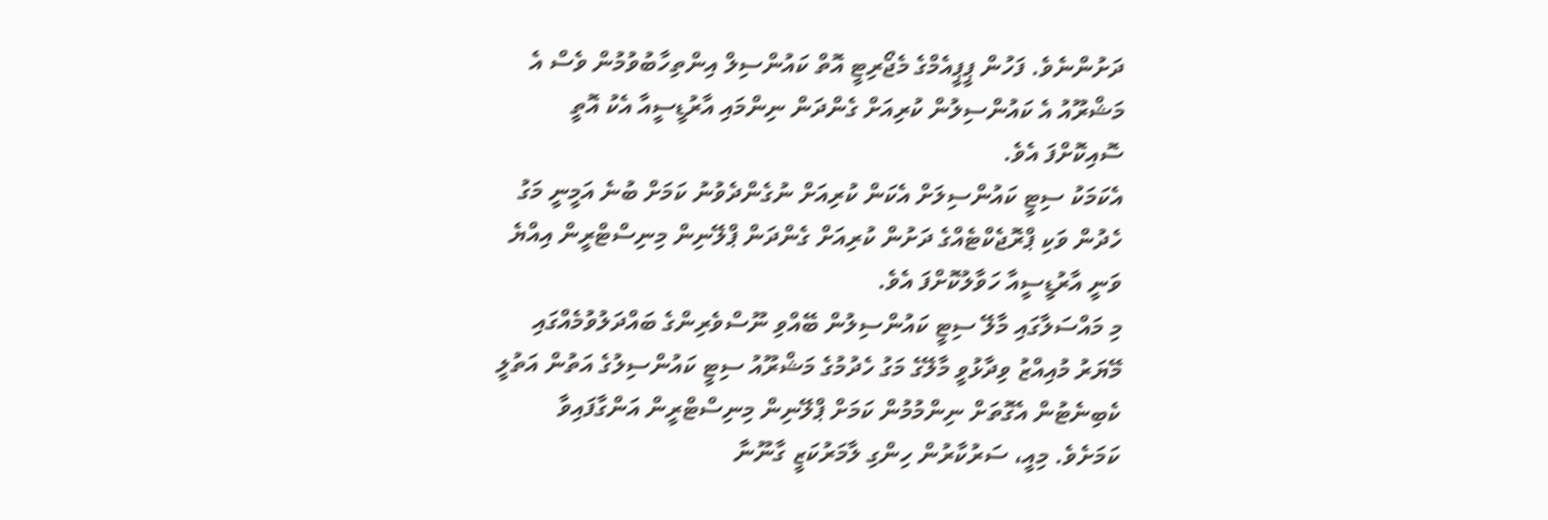ދަށުންނެވެ. ފަހުން ޕީޕީއެމްގެ މެޖޯރިޓީ އޮތް ކައުންސިލް އިންތިހާބުވުމުން ވެސް އެ މަޝްރޫއު އެ ކައުންސިލުން ކުރިއަށް ގެންދަން ނިންމައި އާރުޑީސީއާ އެކު އޮތީ ސޮއިކޮށްފަ އެވެ.
އެކަމަކު ސިޓީ ކައުންސިލަށް އެކަން ކުރިއަށް ނުގެންދެވުނު ކަމަށް ބުނެ އަމީނީ މަގު ހެދުން ވަކި ޕްރޮޖެކްޓެއްގެ ދަށުން ކުރިއަށް ގެންދަން ޕްލޭނިން މިނިސްޓްރީން އިއްޔެ ވަނީ އާރުޑީސީއާ ހަވާލުކޮށްފަ އެވެ.
މި މައްސަލާގައި މާލޭ ސިޓީ ކައުންސިލުން ބޭއްވި ނޫސްވެރިންގެ ބައްދަލުވުމެއްގައި މޭޔަރު މުއިއްޒު ވިދާޅުވީ މާލޭގެ މަގު ހެދުމުގެ މަޝްރޫއު ސިޓީ ކައުންސިލުގެ އަތުން އަތުލީ ކެބިނެޓުން އެގޮތަށް ނިންމުމުން ކަމަށް ޕްލޭނިން މިނިސްޓްރީން އަންގާފައިވާ ކަމަށެވެ. މިއީ، ސަރުކާރުން ހިންގި ލާމަރުކަޒީ ގާނޫނާ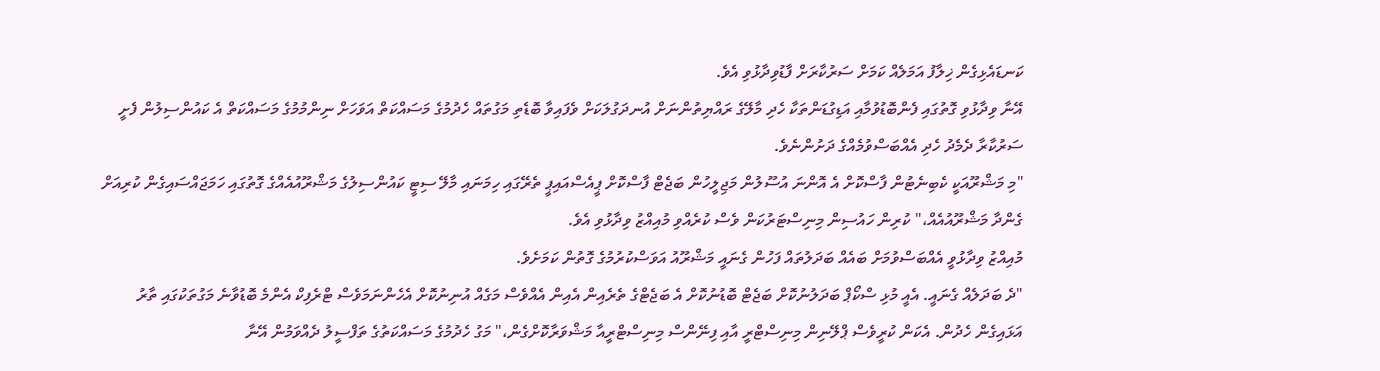ކަނޑައެޅިގެން ޚިލާފު އަމަލެއް ކަމަށް ސަރުކާރަށް ފާޑުވިދާޅުވި އެވެ.
އޭނާ ވިދާޅުވި ގޮތުގައި ފެންބޮޑުވުމާއި އަޑިގުޑަންތަކާ ހެދި މާލޭގެ ރައްޔިތުންނަށް އުނދަގުލަކަށް ވެފައިވާ ބޮޑެތި މަގުތައް ހެދުމުގެ މަސައްކަތް އަވަހަށް ނިންމުމުގެ މަސައްކަތް އެ ކައުންސިލުން ފެށީ ސަރުކާރާ ދެމެދު ހެދި އެއްބަސްވުމެއްގެ ދަށުންނެވެ.
"މި މަޝްރޫއަކީ ކެބިނެޓުން ފާސްކޮށް އެ އޮންނަ އުސޫލުން މަޖިލީހުން ބަޖެޓް ފާސްކޮށް ޕީއެސްއައިޕީ ތެރޭގައި ހިމަނައި މާލޭ ސިޓީ ކައުންސިލުގެ މަޝްރޫއުއެއްގެ ގޮތުގައި ހަމަޖައްސައިގެން ކުރިއަށް ގެންދާ މަޝްރޫއުއެއް،" ކުރިން ހައުސިން މިނިސްޓަރުކަން ވެސް ކުރެއްވި މުއިއްޒު ވިދާޅުވި އެވެ.
މުއިއްޒު ވިދާޅުވީ އެއްބަސްވުމަށް ބައެއް ބަދަލުތައް ފަހުން ގެނައީ މަޝްރޫއު އަވަސްކުރުމުގެ ގޮތުން ކަމަށެވެ.
"ދެ ބަދަލެއް ގެނައީ. އެއީ މުޅި ސްކޯޕް ބަދަލުނުކޮށް ބަޖެޓް ބޮޑުނުކޮށް އެ ބަޖެޓްގެ ތެރެއިން އެއިން އެއްވެސް މަގެއް އުނިނުކޮށް އެހެންނަމަވެސް ޓްރެފިކް އެންމެ ބޮޑުވާނެ މަގުތަކުގައި ތާރު އަޅައިގެން ހެދުން. އެކަން ކުރީވެސް ޕްލޭނިން މިނިސްޓްރީ އާއި ފިނޭންސް މިނިސްޓްރީއާ މަޝްވަރާކޮށްގެން،" މަގު ހެދުމުގެ މަސައްކަތުގެ ތަފްސީލު ދެއްވަމުން އޭނާ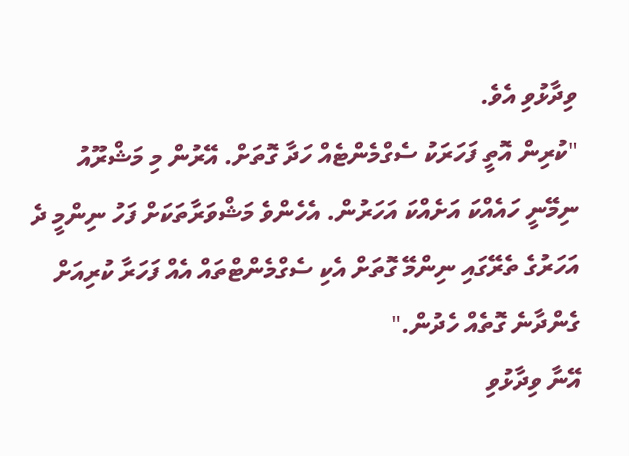ވިދާޅުވި އެވެ.
"ކުރިން އޮތީ ފަހަރަކު ސެގްމެންޓެއް ހަދާ ގޮތަށް. އޭރުން މި މަޝްރޫއު ނިމޭނީ ހައެއްކަ އަށެއްކަ އަހަރުން. އެހެންވެ މަޝްވަރާތަކަށް ފަހު ނިންމީ ދެ އަހަރުގެ ތެރޭގައި ނިންމޭ ގޮތަށް އެކި ސެގްމެންޓްތައް އެއް ފަހަރާ ކުރިއަށް ގެންދާނެ ގޮތެއް ހެދުން."
އޭނާ ވިދާޅުވި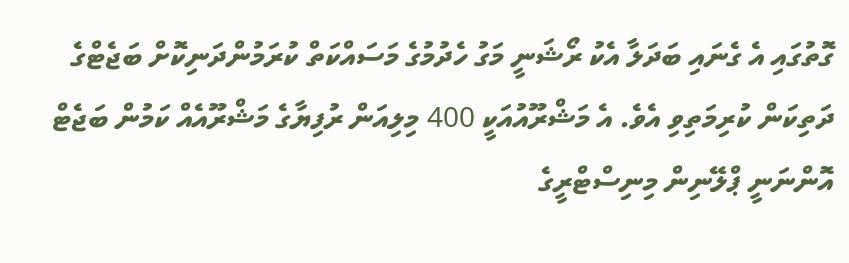ގޮތުގައި އެ ގެނައި ބަދަލާ އެކު ރޯޝަނީ މަގު ހެދުމުގެ މަސައްކަތް ކުރަމުންދަނިކޮށް ބަޖެޓްގެ ދަތިކަން ކުރިމަތިވި އެވެ. އެ މަޝްރޫއުއަކީ 400 މިލިއަން ރުފިޔާގެ މަޝްރޫއެއް ކަމުން ބަޖެޓް އޮންނަނީ ޕްލޭނިން މިނިސްޓްރީގެ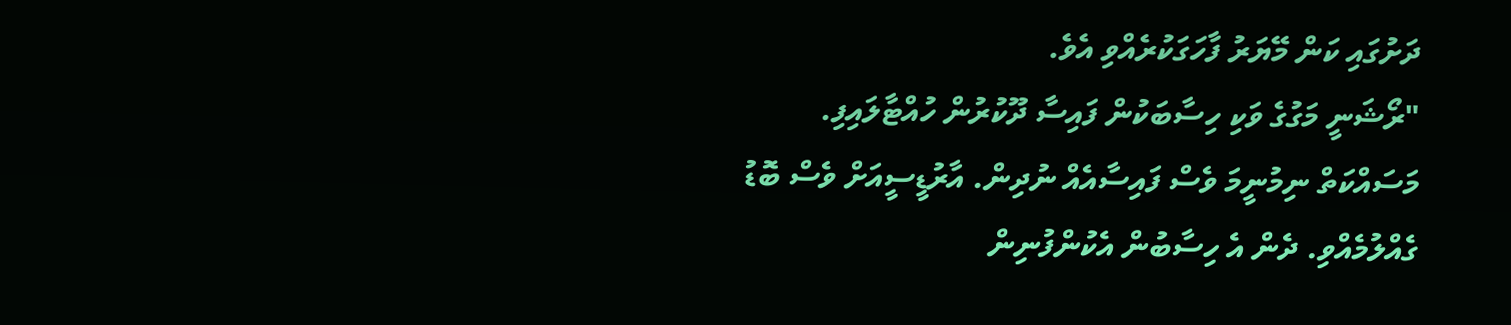ދަށުގައި ކަން މޭޔަރު ފާހަގަކުރެއްވި އެވެ.
"ރޯޝަނީ މަގުގެ ވަކި ހިސާބަކުން ފައިސާ ދޫކުރުން ހުއްޓާލައިފި. މަސައްކަތް ނިމުނީމަ ވެސް ފައިސާއެއް ނުދިން. އާރުޑީސީއަށް ވެސް ބޮޑު ގެއްލުމެއްވި. ދެން އެ ހިސާބުން އެކުންފުނިން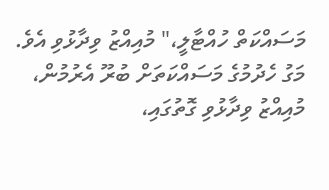މަސައްކަތް ހުއްޓާލީ،" މުއިއްޒު ވިދާޅުވި އެވެ.
މަގު ހެދުމުގެ މަސައްކަތަށް ބުރޫ އެރުމުން، މުއިއްޒު ވިދާޅުވި ގޮތުގައި،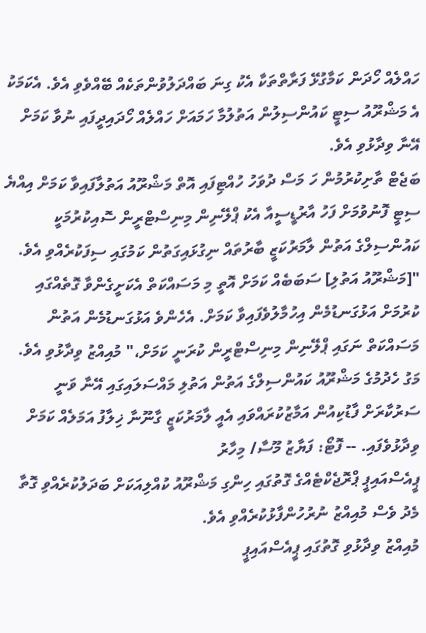ހައްލެއް ހޯދަން ކަމާގުޅޭ ފަރާތްތަކާ އެކު ގިނަ ބައްދަލުވުންތަކެއް ބޭއްވެވި އެވެ. އެކަމަކު އެ މަޝްރޫއު ސިޓީ ކައުންސިލުން އަތުލުމާ ހަމައަށް ހައްލެއް ހޯދައިދީފައި ނުވާ ކަމަށް އޭނާ ވިދާޅުވި އެވެ.
ބަޖެޓް ތާށިކުރުމުން ހަ މަސް ދުވަހު ހުއްޓިފައި އޮތް މަޝްރޫއު އަތުލާފައިވާ ކަމަށް އިއްޔެ ސިޓީ ފޮނުވުމަށް ފަހު އާރުޑީސީއާ އެކު ޕްލޭނިން މިނިސްޓްރީން ސޮއިކުރުމަކީ ކައުންސިލްގެ އަތުން ލާމަރުކަޒީ ބާރުތައް ނިގުޅައިގަތުން ކަމުގައި ސިފަކުރެއްވި އެވެ.
"[މަޝްރޫއު އަތުލި] ސަބަބެއް ކަމަށް އޮތީ މި މަސައްކަތް އެކަށީގެންވާ ގޮތެއްގައި ކުރުމަށް އަޅުގަނޑުމެން އިހުމާލުވެފައިވާ ކަމަށް. އެހެންވެ އަޅުގަނޑުމެން އަތުން މަސައްކަތް ނަގައި ޕްލޭނިން މިނިސްޓްރީން ކުރަނީ ކަމަށް،" މުއިއްޒު ވިދާޅުވި އެވެ.
މަގު ހެދުމުގެ މަޝްރޫއު ކައުންސިލްގެ އަތުން އަތުލި މައްސަލައިގައި އޭނާ ވަނީ ސަރުކާރަށް ފާޑުކިއުން އަމާޒުކުރައްވައި އެއީ ލާމަރުކަޒީ ގާނޫނާ ޚިލާފު އަމަލެއް ކަމަށް ވިދާޅުވެފައި. -- ފޮޓޯ: ފަޔާޒު މޫސާ/ މިހާރު
ޕީއެސްއައިޕީ ޕްރޮޖެކްޓެއްގެ ގޮތުގައި ހިންގި މަޝްރޫއު ކުއްލިއަކަށް ބަދަލުކުރެއްވި ގޮތާ މެދު ވެސް މުއިއްޒު ނުރުހުންފާޅުކުރެއްވި އެވެ.
މުއިއްޒު ވިދާޅުވި ގޮތުގައި ޕީއެސްއައިޕީ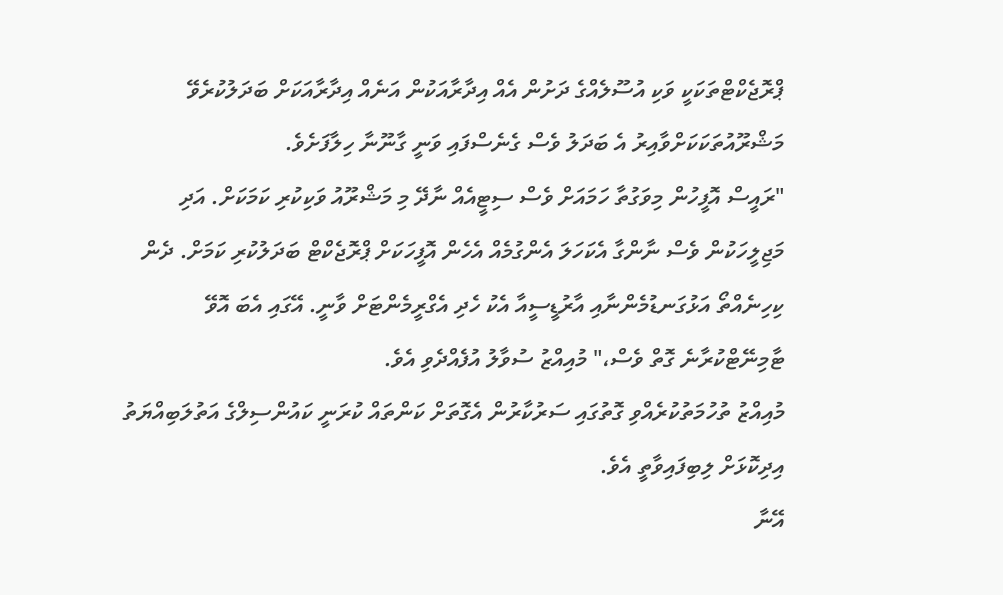ޕްރޮޖެކްޓްތަކަކީ ވަކި އުސޫލެއްގެ ދަށުން އެއް އިދާރާއަކުން އަނެއް އިދާރާއަކަށް ބަދަލުކުރެވޭ މަޝްރޫއުތަކަކަށްވާއިރު އެ ބަދަލު ވެސް ގެނެސްފައި ވަނީ ގާނޫނާ ހިލާފަށެވެ.
"ރައީސް އޮފީހުން މިވަގުތާ ހަމައަށް ވެސް ސިޓީއެއް ނާދޭ މި މަޝްރޫއު ވަކިކުރި ކަމަކަށް. އަދި މަޖިލީހަކުން ވެސް ނާންގާ އެކަހަލަ އެންގުމެއް އެހެން އޮފީހަކަށް ޕްރޮޖެކްޓް ބަދަލުކުރި ކަމަށް. ދެން ކިހިނެއްތޯ އަޅުގަނޑުމެންނާއި އާރުޑީސީއާ އެކު ހެދި އެގްރީމެންޓަށް ވާނީ. އޭގައި އެބަ އޮވޭ ޓާމިނޭޓްކުރާނެ ގޮތް ވެސް،" މުއިއްޒު ސުވާލު އުފެއްދެވި އެވެ.
މުއިއްޒު ތުހުމަތުކުރެއްވި ގޮތުގައި ސަރުކާރުން އެގޮތަށް ކަންތައް ކުރަނީ ކައުންސިލްގެ އަތުލަބިއްޔަތު އިދިކޮޅަށް ލިބިފައިވާތީ އެވެ.
އޭނާ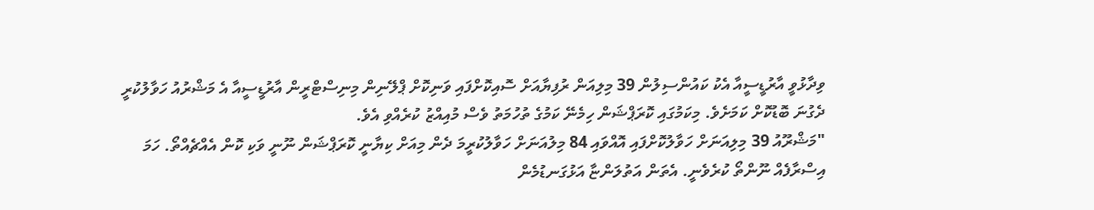ވިދާޅުވީ އާރުޑީސީއާ އެކު ކައުންސިލުން 39 މިލިއަން ރުފިޔާއަށް ސޮއިކޮށްފައި ވަނިކޮށް ޕްލޭނިން މިނިސްޓްރީން އާރުޑީސީއާ އެ މަޝްރުއު ހަވާލުކުރީ ދެގުނަ ބޮޑުކޮށް ކަމަށެވެ. މިކަމުގައި ކޮރަޕްޝަން ހިމެނޭ ކަމުގެ ތުހުމަތު ވެސް މުއިއްޒު ކުރެއްވި އެވެ.
"މަޝްރޫއު 39 މިލިއަނަށް ހަވާލުކޮށްފައި އޮއްވައި 84 މިލުއަނަށް ހަވާލުކުރީމަ ދެން މިއަށް ކިޔާނީ ކޮރަޕްޝަން ނޫނީ ވަކި ކޮން އެއްޗެއްތޯ. ހަމަ އިސްރާފެއް ނޫންތޯ ކުރެވެނީ. އެތަން އަތުލަންޏާ އަޅުގަނޑުމެން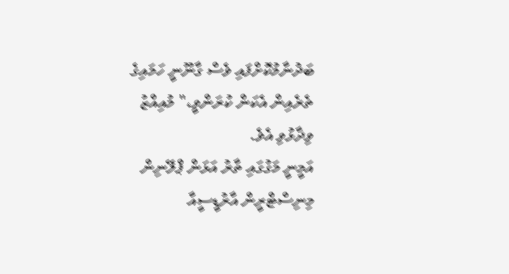ބަދުނާމުކޮށްފައި ވެސް ގާނޫނީ ހަމައިގެ ތެރެއިން އެކަން ކުރަންވީ،" މުއިއްޒު ވިދާޅުވި އެވެ.
އަމީނީ މަގުގައި ތާރު އަޅަން ޕްލޭނިން މިނިސްޓްރީން އާރުޑީސީއާ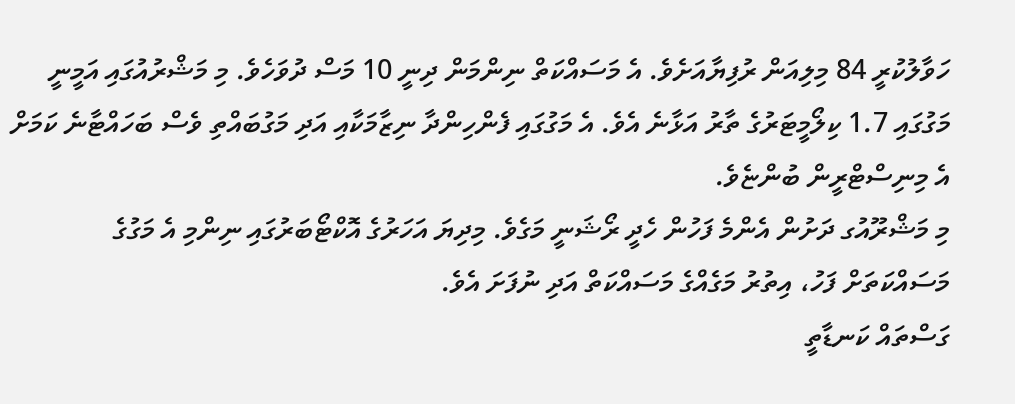ހަވާލުކުރީ 84 މިލިއަން ރުފިޔާއަށެވެ. އެ މަސައްކަތް ނިންމަން ދިނީ 10 މަސް ދުވަހެވެ. މި މަޝްރުއުގައި އަމީނީ މަގުގައި 1.7 ކިލޯމީޓަރުގެ ތާރު އަޅާނެ އެވެ. އެ މަގުގައި ފެންހިންދާ ނިޒާމަކާއި އަދި މަގުބައްތި ވެސް ބަހައްޓާނެ ކަމަށް އެ މިނިސްޓްރީން ބުންޏެވެ.
މި މަޝްރޫއުގ ދަށުން އެންމެ ފަހުން ހެދީ ރޯޝަނީ މަގެވެ. މިދިޔަ އަހަރުގެ އޮކްޓޯބަރުގައި ނިންމި އެ މަގުގެ މަސައްކަތަށް ފަހު، އިތުރު މަގެއްގެ މަސައްކަތް އަދި ނުފަށަ އެވެ.
ގަސްތައް ކަނޑާތީ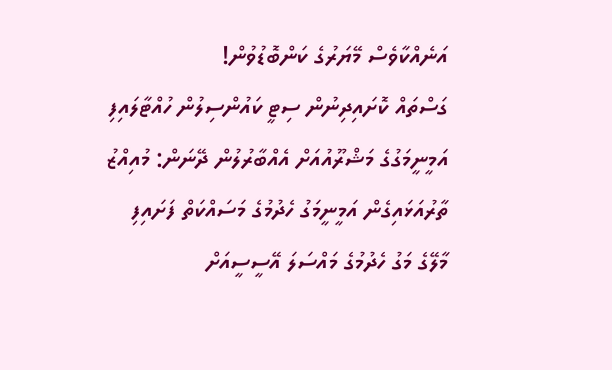އަނެއްކާވެސް މޭޔަރުގެ ކަންބޮޑުވުން!
ގަސްތައް ކޮށައިދިނުން ސިޓީ ކައުންސިލުން ހުއްޓާލައިފި
އަމީނީމަގުގެ މަޝްރޫއުއަށް އެއްބާރުލުން ދޭނަން: މުއިއްޒު
ތާރުއަޅައިގެން އަމީނީމަގު ހެދުމުގެ މަސައްކަތް ފަށައިފި
މާލޭގެ މަގު ހެދުމުގެ މައްސަލަ އޭސީސީއަށް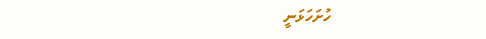ހުށަހަޅަނީ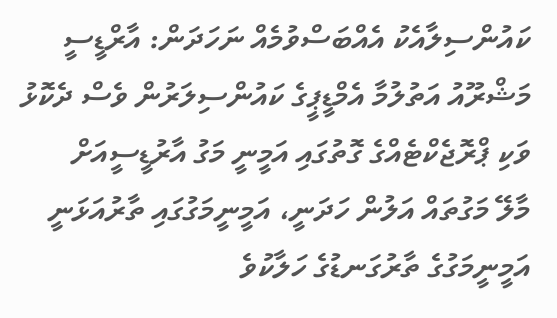ކައުންސިލާއެކު އެއްބަސްވުމެއް ނަހަދަން: އާރްޑީސީ
މަޝްރޫއު އަތުލުމާ އެމްޑީޕީގެ ކައުންސިލަރުން ވެސް ދެކޮޅު
ވަކި ޕްރޮޖެކްޓެއްގެ ގޮތުގައި އަމީނީ މަގު އާރުޑީސީއަށް
މާލޭ މަގުތައް އަލުން ހަދަނީ، އަމީނީމަގުގައި ތާރުއަޅަނީ
އަމީނީމަގުގެ ތާރުގަނޑުގެ ހަލާކުވެ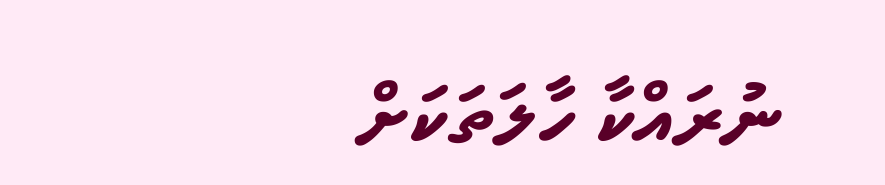ނުރައްކާ ހާލަތަކަށް